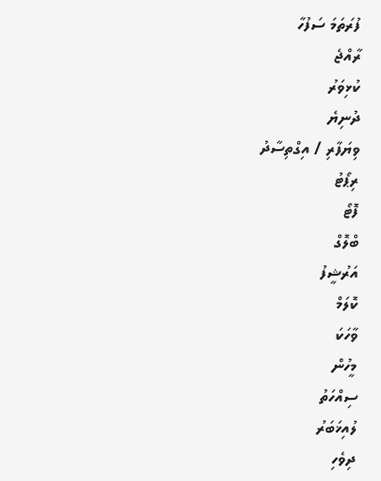ފުރަތަމަ ސަފުހާ
ރާއްޖެ
ކުޅިވަރު
ދުނިޔެ
ވިޔަފާރި / އިގްތިސާދު
ރިޕޯޓު
ފޮޓޯ
ބްލޮގް
އަރުޝީފު
ކޮލަމް
ވާހަކަ
މީހުން
ސިއްހަތު
ލުއިޚަބަރު
ދިވެހި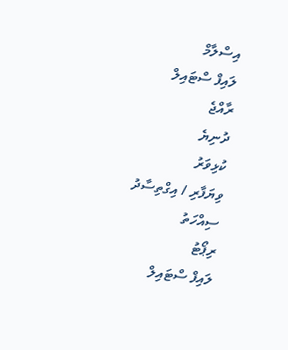އިސްލާމް
ލައިފް ސްޓައިލް
ރާއްޖެ
ދުނިޔެ
ކުޅިވަރު
ވިޔަފާރި / އިގްތިސާދު
ސިއްހަތު
ރިޕޯޓު
ލައިފް ސްޓައިލް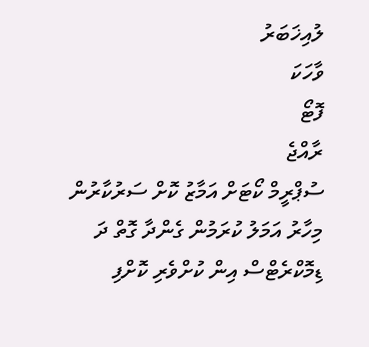ލުއިޚަބަރު
ވާހަކަ
ފޮޓޯ
ރާއްޖެ
ސުޕްރީމް ކޯޓަށް އަމާޒު ކޮށް ސަރުކާރުން މިހާރު އަމަލު ކުރަމުން ގެންދާ ގޮތް ދަ ޑިމޮކްރެޓްސް އިން ކުށްވެރި ކޮށްފި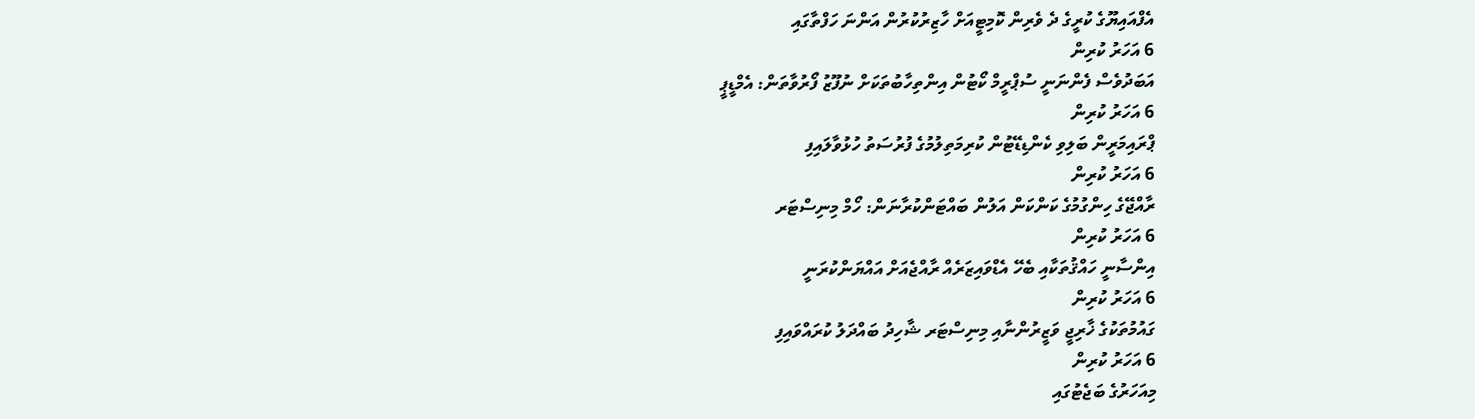އެފްއައިޔޫގެ ކުރީގެ ދެ ވެރިން ކޮމިޓީއަށް ހާޒިރުކުރުން އަންނަ ހަފްތާގައި
6 އަހަރު ކުރިން
އަބަދުވެސް ފެންނަނީ ސުޕްރީމް ކޯޓުން އިންތިހާބުތަކަށް ނުފޫޒު ފޯރުވާތަން: އެމްޑީޕީ
6 އަހަރު ކުރިން
ޕްރައިމަރީން ބަލިވި ކެންޑިޑޭޓުން ކުރިމަތިލުމުގެ ފުރުސަތު ހުޅުވާލައިފި
6 އަހަރު ކުރިން
ރާއްޖޭގެ ހިންގުމުގެ ކަންކަން އަލުން ބައްޓަންކުރާނަން: ހޯމް މިނިސްޓަރ
6 އަހަރު ކުރިން
އިންސާނީ ހައްޤުތަކާއި ބެހޭ އެޑްވައިޒަރެއް ރާއްޖެއަށް އައްޔަންކުރަނީ
6 އަހަރު ކުރިން
ގައުމުތަކުގެ ޚާރިޖީ ވަޒީރުންނާއި މިނިސްޓަރ ޝާހިދު ބައްދަލު ކުރައްވައިފި
6 އަހަރު ކުރިން
މިއަހަރުގެ ބަޖެޓުގައި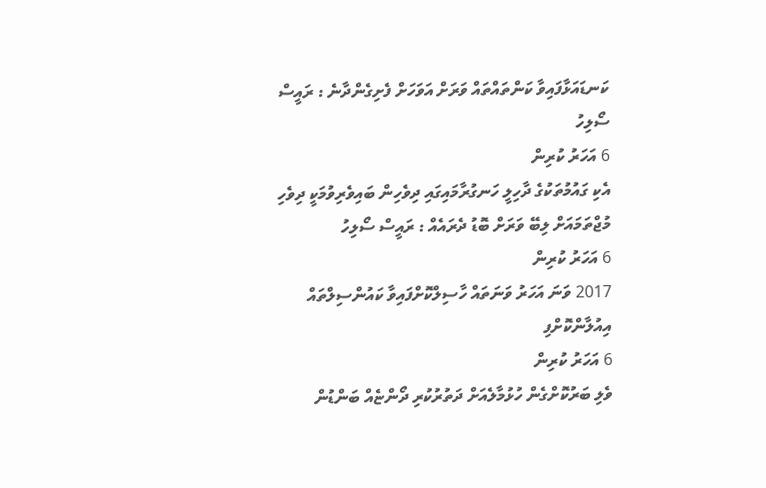ކަނޑައަޅާފައިވާ ކަންތައްތައް ވަރަށް އަވަހަށް ފެށިގެންދާނެ : ރައީސް ސޯލިހު
6 އަހަރު ކުރިން
އެކި ގައުމުތަކުގެ ދާހިލީ ހަނގުރާމައިގައި ދިވެހިން ބައިވެރިވުމަކީ ދިވެހި މުޖްތަމައަށް ލިބޭ ވަރަށް ބޮޑު ދެރައެއް : ރައީސް ސޯލިހު
6 އަހަރު ކުރިން
2017 ވަނަ އަހަރު ވަނަތައް ހާސިލްކޮށްފައިވާ ކައުންސިލްތައް އިއުލާންކޮށްފި
6 އަހަރު ކުރިން
ވެލި ބަރުކޮށްގެން ހުޅުމާލެއަށް ދަތުރުކުރި ދޯންޏެއް ބަންޑުން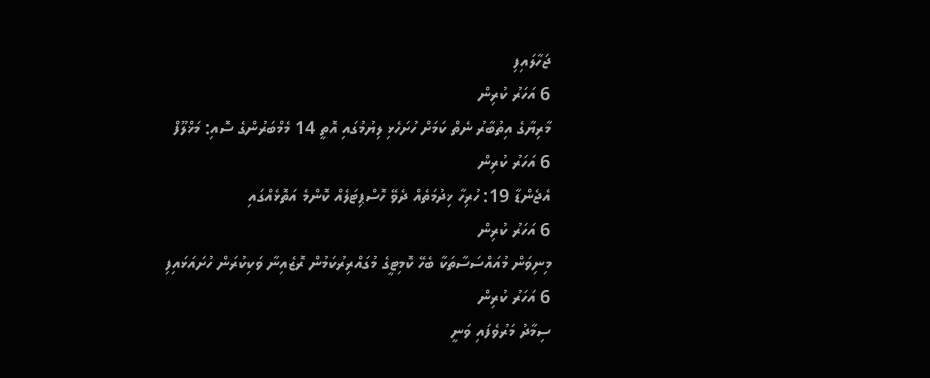ޖަހާލައިފި
6 އަހަރު ކުރިން
މާރިޔާގެ އިތުބާރު ނެތް ކަމަށް ހުށަހެޅި ލިޔުމުގައި އޮތީ 14 މެމްބަރުންގެ ސޮއި: މަޚްލޫފް
6 އަހަރު ކުރިން
އެޖެންޑާ 19: ހުރިހާ ޚިދުމަތެއް ދެވޭ ހޮސްޕިޓަލެއް ކޮންމެ އަތޮޅެއްގައި
6 އަހަރު ކުރިން
މިނިވަން މުއައްސަސާތަކާ ބެހޭ ކޮމިޓީގެ މުގައްރިރުކަމުން ރޮޒެއިނާ ވަކިކުރަން ހުށައަޅައިފި
6 އަހަރު ކުރިން
ސިމާދު މަރުވެފައި ވަނީ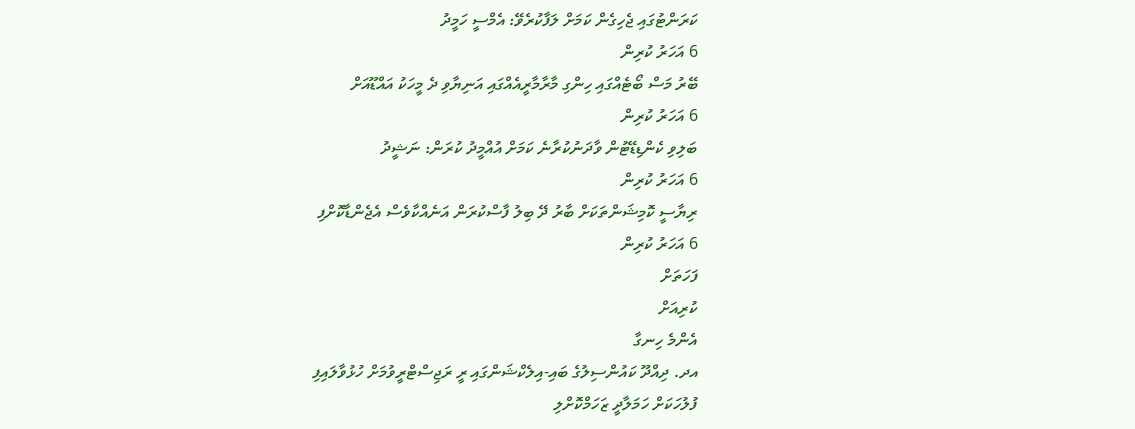ކަރަންޓުގައި ޖެހިގެން ކަމަށް ލަފާކުރެވޭ: އެމްސީ ހަމީދު
6 އަހަރު ކުރިން
ބޭރު މަސް ބޯޓެއްގައި ހިންގި މާރާމާރީއެއްގައި އަނިޔާވި ދެ މީހަކު އައްޑޫއަށް
6 އަހަރު ކުރިން
ބަލިވި ކެންޑިޑޭޓުން ވާދަނުކުރާނެ ކަމަށް އުއްމީދު ކުރަން: ނަޝީދު
6 އަހަރު ކުރިން
ރިޔާސީ ކޮމިޝަންތަކަށް ބާރު ދޭ ބިލު ފާސްކުރަން އަނެއްކާވެސް އެޖެންޑާކޮށްފި
6 އަހަރު ކުރިން
ފަހަތަށް
ކުރިއަށް
އެންމެ ހިނގާ
އދ. ދިއްދޫ ކައުންސިލުގެ ބައި-އިލެކްޝަންގައި ރީ ރަޖިސްޓްރީވުމަށް ހުޅުވާލައިފި
ފުލުހަކަށް ހަމަލާދީ ޒަހަމްކޮށްލި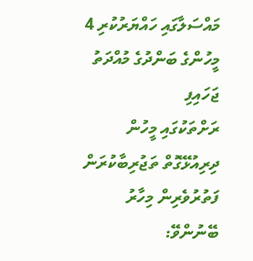މައްސަލާގައި ހައްޔަރުކުރި 4 މީހުންގެ ބަންދުގެ މުއްދަތު ޖަހައިފި
ރަށްތަކުގައި މީހުން ދިރިއުޅޭގޮތް ތަޖުރިބާކުރަން ފަތުރުވެރިން މިހާރު ބޭނުންވޭ: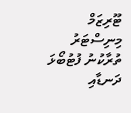ޓޫރިޒަމް މިނިސްޓަރު
ތުރާކުނު ފުޓުބޯޅަ ދަނޑާއި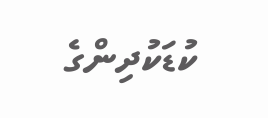ކުޑަކުދިންގެ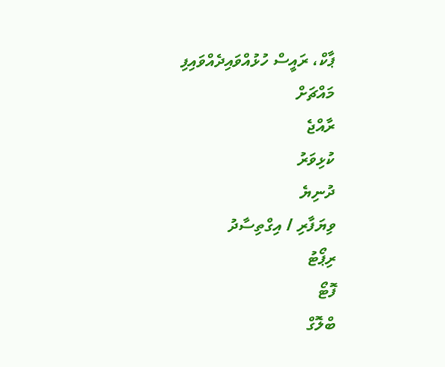ޕާކް، ރައީސް ހުޅުއްވައިދެއްވައިފި
މައްޗަށް
ރާއްޖެ
ކުޅިވަރު
ދުނިޔެ
ވިޔަފާރި / އިގްތިސާދު
ރިޕޯޓު
ފޮޓޯ
ބްލޮގް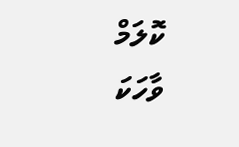ކޮލަމް
ވާހަކަ